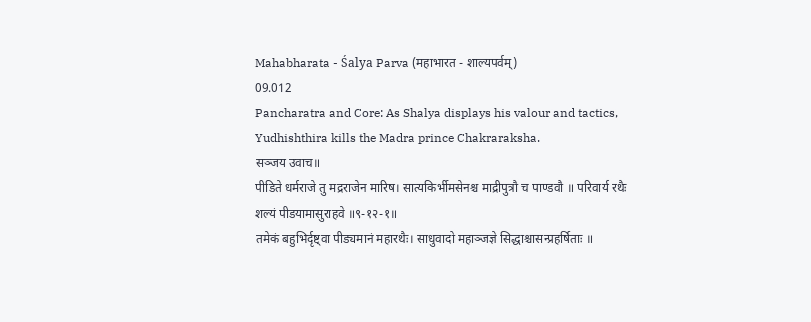Mahabharata - Śalya Parva (महाभारत - शाल्यपर्वम्)
09.012
Pancharatra and Core: As Shalya displays his valour and tactics, Yudhishthira kills the Madra prince Chakraraksha.
सञ्जय उवाच॥
पीडिते धर्मराजे तु मद्रराजेन मारिष। सात्यकिर्भीमसेनश्च माद्रीपुत्रौ च पाण्डवौ ॥ परिवार्य रथैः शल्यं पीडयामासुराहवे ॥९-१२-१॥
तमेकं बहुभिर्दृष्ट्वा पीड्यमानं महारथैः। साधुवादो महाञ्जज्ञे सिद्धाश्चासन्प्रहर्षिताः ॥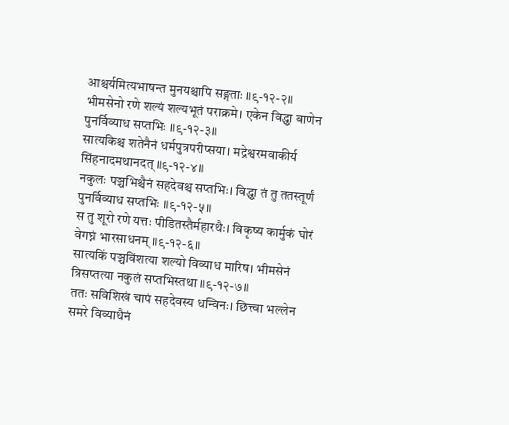आश्चर्यमित्यभाषन्त मुनयश्चापि सङ्गताः ॥९-१२-२॥
भीमसेनो रणे शल्यं शल्यभूतं पराक्रमे। एकेन विद्ध्वा बाणेन पुनर्विव्याध सप्तभिः ॥९-१२-३॥
सात्यकिश्च शतेनैनं धर्मपुत्रपरीप्सया। मद्रेश्वरमवाकीर्य सिंहनादमथानदत् ॥९-१२-४॥
नकुलः पञ्चभिश्चैनं सहदेवश्च सप्तभिः। विद्ध्वा तं तु ततस्तूर्णं पुनर्विव्याध सप्तभिः ॥९-१२-५॥
स तु शूरो रणे यत्तः पीडितस्तैर्महारथैः। विकृष्य कार्मुकं घोरं वेगघ्नं भारसाधनम् ॥९-१२-६॥
सात्यकिं पञ्चविंशत्या शल्यो विव्याध मारिष। भीमसेनं त्रिसप्तत्या नकुलं सप्तभिस्तथा ॥९-१२-७॥
ततः सविशिखं चापं सहदेवस्य धन्विनः। छित्त्वा भल्लेन समरे विव्याधैनं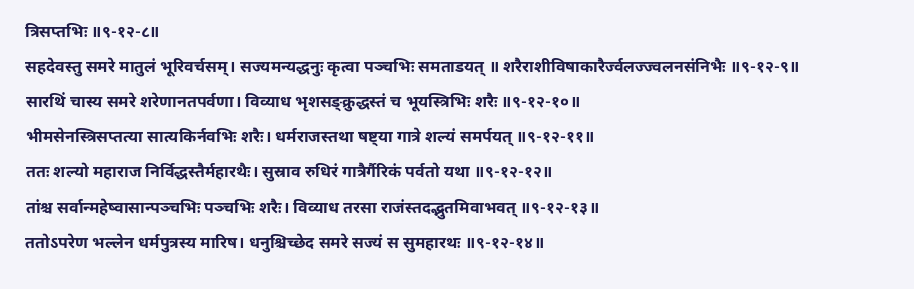त्रिसप्तभिः ॥९-१२-८॥
सहदेवस्तु समरे मातुलं भूरिवर्चसम्। सज्यमन्यद्धनुः कृत्वा पञ्चभिः समताडयत् ॥ शरैराशीविषाकारैर्ज्वलज्ज्वलनसंनिभैः ॥९-१२-९॥
सारथिं चास्य समरे शरेणानतपर्वणा। विव्याध भृशसङ्क्रुद्धस्तं च भूयस्त्रिभिः शरैः ॥९-१२-१०॥
भीमसेनस्त्रिसप्तत्या सात्यकिर्नवभिः शरैः। धर्मराजस्तथा षष्ट्या गात्रे शल्यं समर्पयत् ॥९-१२-११॥
ततः शल्यो महाराज निर्विद्धस्तैर्महारथैः। सुस्राव रुधिरं गात्रैर्गैरिकं पर्वतो यथा ॥९-१२-१२॥
तांश्च सर्वान्महेष्वासान्पञ्चभिः पञ्चभिः शरैः। विव्याध तरसा राजंस्तदद्भुतमिवाभवत् ॥९-१२-१३॥
ततोऽपरेण भल्लेन धर्मपुत्रस्य मारिष। धनुश्चिच्छेद समरे सज्यं स सुमहारथः ॥९-१२-१४॥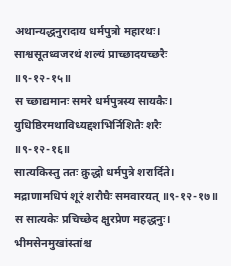अथान्यद्धनुरादाय धर्मपुत्रो महारथः। साश्वसूतध्वजरथं शल्यं प्राच्छादयच्छरैः ॥९-१२-१५॥
स च्छाद्यमानः समरे धर्मपुत्रस्य सायकैः। युधिष्ठिरमथाविध्यद्दशभिर्निशितैः शरैः ॥९-१२-१६॥
सात्यकिस्तु ततः क्रुद्धो धर्मपुत्रे शरार्दिते। मद्राणामधिपं शूरं शरौघैः समवारयत् ॥९-१२-१७॥
स सात्यकेः प्रचिच्छेद क्षुरप्रेण महद्धनुः। भीमसेनमुखांस्तांश्च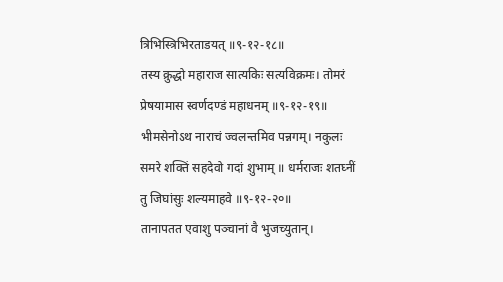त्रिभिस्त्रिभिरताडयत् ॥९-१२-१८॥
तस्य क्रुद्धो महाराज सात्यकिः सत्यविक्रमः। तोमरं प्रेषयामास स्वर्णदण्डं महाधनम् ॥९-१२-१९॥
भीमसेनोऽथ नाराचं ज्वलन्तमिव पन्नगम्। नकुलः समरे शक्तिं सहदेवो गदां शुभाम् ॥ धर्मराजः शतघ्नीं तु जिघांसुः शल्यमाहवे ॥९-१२-२०॥
तानापतत एवाशु पञ्चानां वै भुजच्युतान्।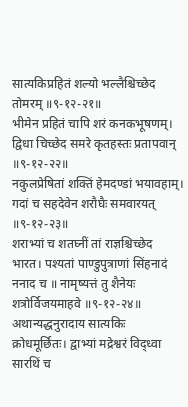सात्यकिप्रहितं शल्यो भल्लैश्चिच्छेद तोमरम् ॥९-१२-२१॥
भीमेन प्रहितं चापि शरं कनकभूषणम्। द्विधा चिच्छेद समरे कृतहस्तः प्रतापवान् ॥९-१२-२२॥
नकुलप्रेषितां शक्तिं हेमदण्डां भयावहाम्। गदां च सहदेवेन शरौघैः समवारयत् ॥९-१२-२३॥
शराभ्यां च शतघ्नीं तां राज्ञश्चिच्छेद भारत। पश्यतां पाण्डुपुत्राणां सिंहनादं ननाद च ॥ नामृष्यत्तं तु शैनेयः शत्रोर्विजयमाहवे ॥९-१२-२४॥
अथान्यद्धनुरादाय सात्यकिः क्रोधमूर्छितः। द्वाभ्यां मद्रेश्वरं विद्ध्वा सारथिं च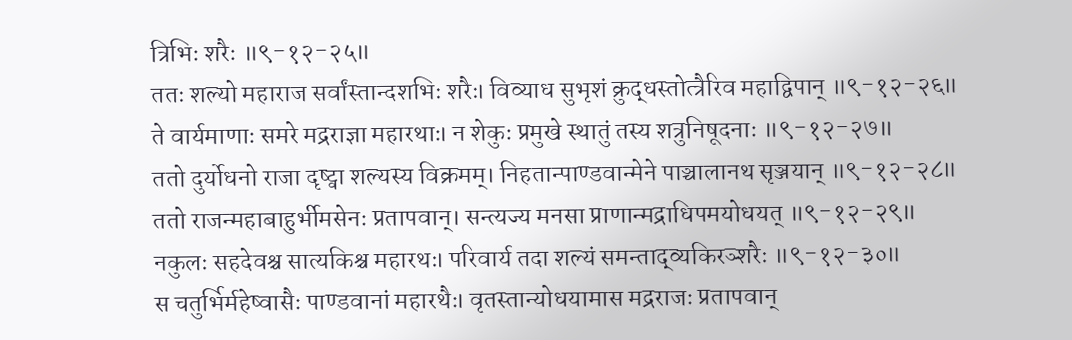त्रिभिः शरैः ॥९-१२-२५॥
ततः शल्यो महाराज सर्वांस्तान्दशभिः शरैः। विव्याध सुभृशं क्रुद्धस्तोत्त्रैरिव महाद्विपान् ॥९-१२-२६॥
ते वार्यमाणाः समरे मद्रराज्ञा महारथाः। न शेकुः प्रमुखे स्थातुं तस्य शत्रुनिषूदनाः ॥९-१२-२७॥
ततो दुर्योधनो राजा दृष्ट्वा शल्यस्य विक्रमम्। निहतान्पाण्डवान्मेने पाञ्चालानथ सृञ्जयान् ॥९-१२-२८॥
ततो राजन्महाबाहुर्भीमसेनः प्रतापवान्। सन्त्यज्य मनसा प्राणान्मद्राधिपमयोधयत् ॥९-१२-२९॥
नकुलः सहदेवश्च सात्यकिश्च महारथः। परिवार्य तदा शल्यं समन्ताद्व्यकिरञ्शरैः ॥९-१२-३०॥
स चतुर्भिर्महेष्वासैः पाण्डवानां महारथैः। वृतस्तान्योधयामास मद्रराजः प्रतापवान्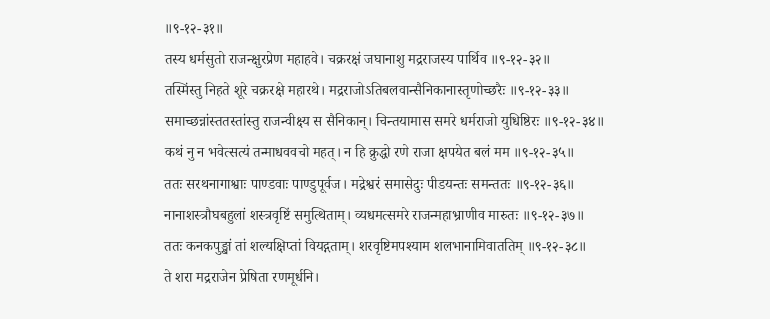॥९-१२-३१॥
तस्य धर्मसुतो राजन्क्षुरप्रेण महाहवे। चक्ररक्षं जघानाशु मद्रराजस्य पार्थिव ॥९-१२-३२॥
तस्मिंस्तु निहते शूरे चक्ररक्षे महारथे। मद्रराजोऽतिबलवान्सैनिकानास्तृणोच्छरैः ॥९-१२-३३॥
समाच्छन्नांस्ततस्तांस्तु राजन्वीक्ष्य स सैनिकान्। चिन्तयामास समरे धर्मराजो युधिष्ठिरः ॥९-१२-३४॥
कथं नु न भवेत्सत्यं तन्माधववचो महत्। न हि क्रुद्धो रणे राजा क्षपयेत बलं मम ॥९-१२-३५॥
ततः सरथनागाश्वाः पाण्डवाः पाण्डुपूर्वज। मद्रेश्वरं समासेदुः पीडयन्तः समन्ततः ॥९-१२-३६॥
नानाशस्त्रौघबहुलां शस्त्रवृष्टिं समुत्थिताम्। व्यधमत्समरे राजन्महाभ्राणीव मारुतः ॥९-१२-३७॥
ततः कनकपुङ्खां तां शल्यक्षिप्तां वियद्गताम्। शरवृष्टिमपश्याम शलभानामिवाततिम् ॥९-१२-३८॥
ते शरा मद्रराजेन प्रेषिता रणमूर्धनि।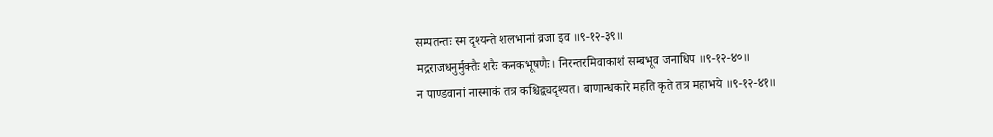सम्पतन्तः स्म दृश्यन्ते शलभानां व्रजा इव ॥९-१२-३९॥
मद्रराजधनुर्मुक्तैः शरैः कनकभूषणैः। निरन्तरमिवाकाशं सम्बभूव जनाधिप ॥९-१२-४०॥
न पाण्डवानां नास्माकं तत्र कश्चिद्व्यदृश्यत। बाणान्धकारे महति कृते तत्र महाभये ॥९-१२-४१॥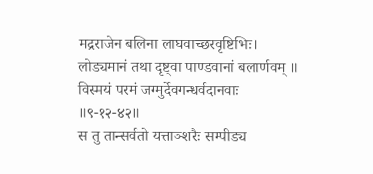मद्रराजेन बलिना लाघवाच्छरवृष्टिभिः। लोड्यमानं तथा दृष्ट्वा पाण्डवानां बलार्णवम् ॥ विस्मयं परमं जग्मुर्देवगन्धर्वदानवाः ॥९-१२-४२॥
स तु तान्सर्वतो यत्ताञ्शरैः सम्पीड्य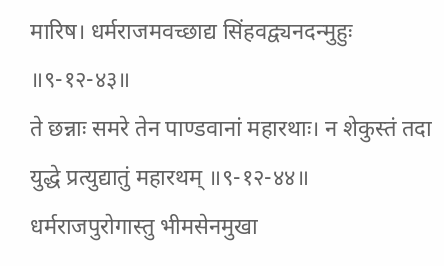मारिष। धर्मराजमवच्छाद्य सिंहवद्व्यनदन्मुहुः ॥९-१२-४३॥
ते छन्नाः समरे तेन पाण्डवानां महारथाः। न शेकुस्तं तदा युद्धे प्रत्युद्यातुं महारथम् ॥९-१२-४४॥
धर्मराजपुरोगास्तु भीमसेनमुखा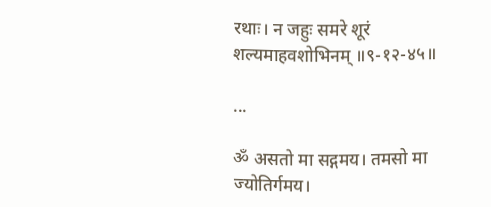रथाः। न जहुः समरे शूरं शल्यमाहवशोभिनम् ॥९-१२-४५॥

...

ॐ असतो मा सद्गमय। तमसो मा ज्योतिर्गमय।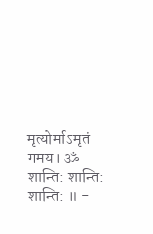मृत्योर्माऽमृतं गमय। ॐ शान्ति: शान्ति: शान्ति: ॥ -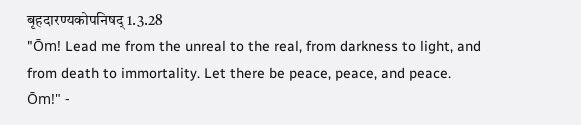बृहदारण्यकोपनिषद् 1.3.28
"Ōm! Lead me from the unreal to the real, from darkness to light, and from death to immortality. Let there be peace, peace, and peace. Ōm!" -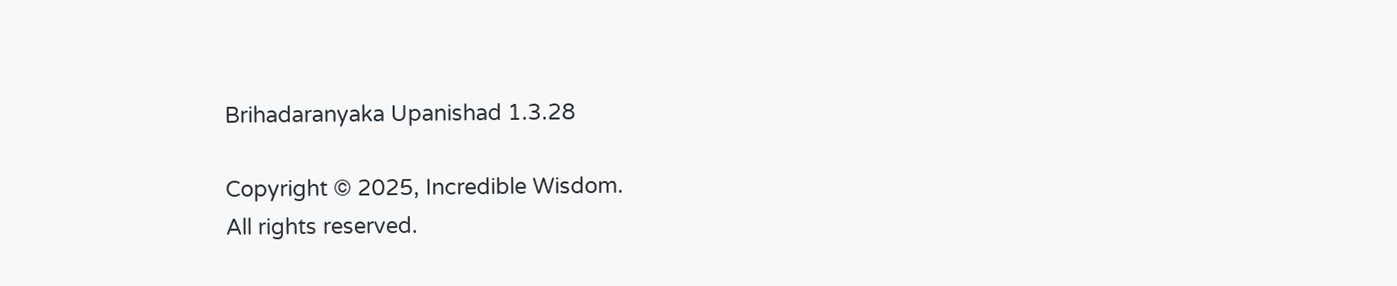Brihadaranyaka Upanishad 1.3.28

Copyright © 2025, Incredible Wisdom.
All rights reserved.